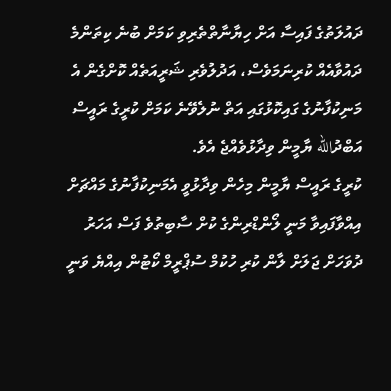ދައުލަތުގެ ފައިސާ އަށް ހިޔާނާތްތެރިވި ކަމަށް ބުނެ ކިތަންމެ ދައުވާއެއް ކުރިނަމަވެސް، އަދުލުވެރި ޝަރީއަތެއް ކޮށްގެން އެ މަނިކުފާނުގެ ގައިކޮޅުގައި އަތް ނުލެވޭނެ ކަމަށް ކުރީގެ ރައީސް އަބްދުالله ޔާމީން ވިދާޅުވެއްޖެ އެވެ.
ކުރީގެ ރައީސް ޔާމީން މިހެން ވިދާޅުވީ އެމަނިކުފާނުގެ މައްޗަށް އިއްވާފައިވާ މަނީ ލޯންޑްރިންގެ ކުށް ސާބިތުވެ ފަސް އަހަރު ދުވަހަށް ޖަލަށް ލާން ކުރި ހުކުމް ސުޕްރީމް ކޯޓުން އިއްޔެ ވަނީ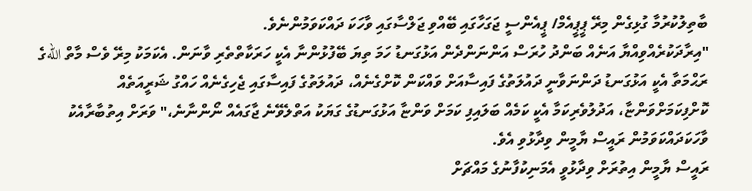ބާތިލުކުރުމާ ގުޅިގެން މިރޭ ޕީޕީއެމް/ ޕީއެންސީ ޖަގަހާގައި ބޭއްވި ޖަލްސާގައި ވާހަކަ ދައްކަވަމުންނެވެ.
"އިރާދަކުރެއްވިއްޔާ އަނެއް ބަންދު ހުރަސް އަންނަންދެން އަޅުގަނޑު ހަމަ ތިޔަ ބޭފުޅުންނާ އެކީ ހަރަކާތްތެރި ވާނަން. އެކަމަކު މިރޭ ވެސް މާތް اللهގެ ރަޙްމަތާ އެކީ އަޅުގަނޑު ދަންނަވާނީ ދައުލަތުގެ ފައިސާއަށް ވައްކަން ކޮށްގެނެއް، ދައުލަތުގެ ފައިސާގައި ޖެހިގެނެއް ހައްގު ޝަރީއަތެއް ކޮށްފިކަމަށްވަންޏާ، އަދުލުވެރިކަމާ އެކީ ކަމެއް ބަލައިފި ކަމަށް ވަންޏާ އަޅުގަނޑުގެ ގަޔަކު އަތްލެވޭނެ ޖާގައެއް ނޯންނާނެ،" ވަރަށް އިތުބާރާއެކު ވާހަކަދައްކަވަމުން ރައީސް ޔާމީން ވިދާޅުވި އެވެ.
ރައީސް ޔާމީން އިތުރަށް ވިދާޅުވީ އެމަނިކުފާނުގެ މައްޗަށް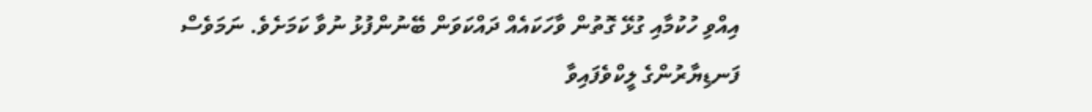އިއްވި ހުކުމާއި ގުޅޭ ގޮތުން ވާހަކައެއް ދައްކަވަން ބޭނުންފުޅު ނުވާ ކަމަށެވެ. ނަމަވެސް ފަނޑިޔާރުންގެ ލީކްވެފައިވާ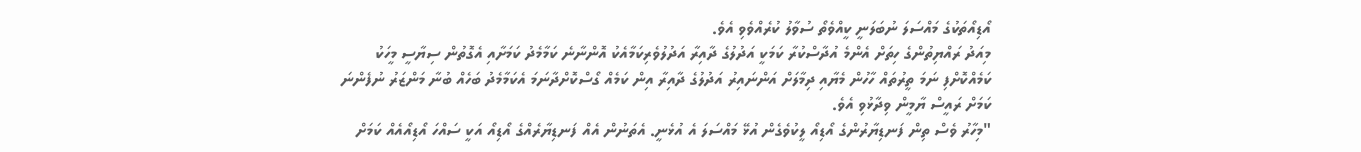އޯޑިއޯތަކުގެ މައްސަލަ ނުބަލަނީ ކީއްވެތޯ ސުވާލު ކުރެއްވެވި އެވެ.
މިއަދު ރައްޔިތުންގެ ހިތަށް އެންމެ އުދާސްކުރާ ކަމަކީ އަދުލުގެ ދާއިރާ އަދުލުވެރިކަމާއެކު އޮންނާނެ ކަމާމެދު ކަމަށާއި އެގޮތުން ސިޔާސީ މީހަކު ކަމެއްކޮށްފި ނަމަ ތީރުތައް ހާހުން މެޔާއި ދިމާލަށް އަންނައިރު އަދުލުގެ ދާއިރާ އިން ކަމެއް ގޯސްކޮށްދާނަމަ އެކަމާމެދު ބަހެއް ބުނާ މަންޒަރު ނުފެންނަ ކަމަށް ރައީސް ޔާމީން ވިދާޅުވި އެވެ.
"މިހާރު ވެސް ތިން ފަނޑިޔާރުންގެ އޯޑިއޯ ލީކުވެގެން އުޅޭ މައްސަލަ އެ އުޅެނީ. އެތަނުން އެއް ފަނޑިޔާރެއްގެ އޯޑިއޯ އަކީ ސައްހަ އޯޑިއޯއެއް ކަމަށް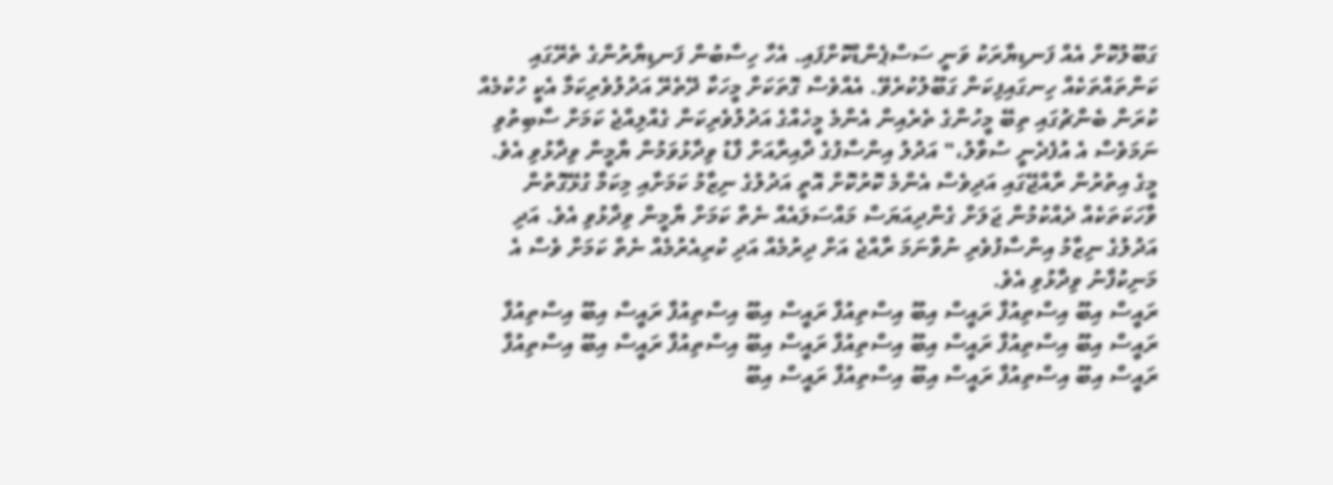ގަބޫލުކޮށް އެއް ފަނޑިޔާރަކު ވަނީ ސަސްޕެންޑްކޮށްފައި. އެހާ ހިސާބުން ފަނޑިޔާރުންގެ ތެރޭގައި ކަންތައްތަކެއް ހިނގައިފިކަން ގަބޫލުކުރެވޭ. އެއްވެސް ގޮތަކަށް މީހަކާ ދޭތެރޭ އަދުލުވެރިކަމާ އެކީ ހުކުމެއް ކުރަން ބެންޗުގައި ތިބޭ މީހުންގެ ތެރެއިން އެންމެ މީހެއްގެ އަދުލުވެރިކަން ގެއްލިއްޖެ ކަމަށް ސާބިތުވި ނަމަވެސް އެ އުފެދެނީ ސުވާލު،" އަދުލު އިންސާފުގެ ދާއިރާއަށް ފާޑު ވިދާޅުވަމުން ޔާމީން ވިދާޅުވި އެވެ.
މީގެ އިތުރުން ރާއްޖޭގައި އަދިވެސް އެންމެ ކޮރުކޮށް އޮތީ އަދުލުގެ ނިޒާމު ކަމަށާއި މިކަމާ ގުޅޭގޮތުން ވާހަކަތަކެއް ދެއްކުމުން ޖަލަށް ގެންދިއަޔަސް މައްސަލައެއް ނެތް ކަމަށް ޔާމީން ވިދާޅުވި އެވެ. އަދި އަދުލުގެ ނިޒާމު އިންސާފުވެރި ނުވާނަމަ ރާއްޖެ އަށް ދިރުމެއް އަދި ކުރިއެރުމެއް ނެތް ކަމަށް ވެސް އެ މަނިކުފާނު ވިދާޅުވި އެވެ.
ރައީސް އިބޫ އިސްތިއުފާ ރައީސް އިބޫ އިސްތިއުފާ ރައީސް އިބޫ އިސްތިއުފާ ރައީސް އިބޫ އިސްތިއުފާ ރައީސް އިބޫ އިސްތިއުފާ ރައީސް އިބޫ އިސްތިއުފާ ރައީސް އިބޫ އިސްތިއުފާ ރައީސް އިބޫ އިސްތިއުފާ ރައީސް އިބޫ އިސްތިއުފާ ރައީސް އިބޫ އިސްތިއުފާ ރައީސް އިބޫ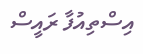އިސްތިއުފާ ރައީސް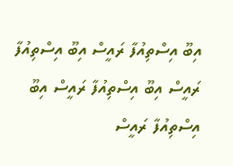އިބޫ އިސްތިއުފާ ރައީސް އިބޫ އިސްތިއުފާ ރައީސް އިބޫ އިސްތިއުފާ ރައީސް އިބޫ އިސްތިއުފާ ރައީސް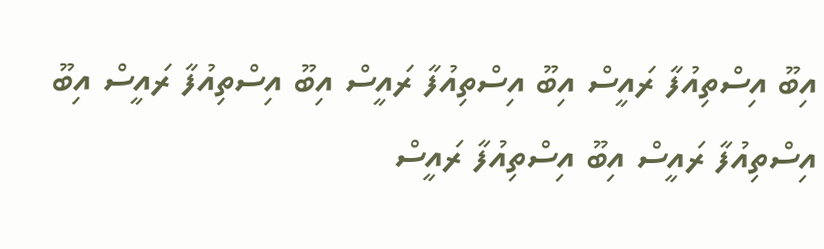އިބޫ އިސްތިއުފާ ރައީސް އިބޫ އިސްތިއުފާ ރައީސް އިބޫ އިސްތިއުފާ ރައީސް އިބޫ އިސްތިއުފާ ރައީސް އިބޫ އިސްތިއުފާ ރައީސް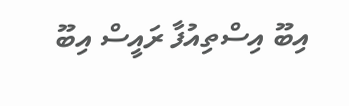އިބޫ އިސްތިއުފާ ރައީސް އިބޫ